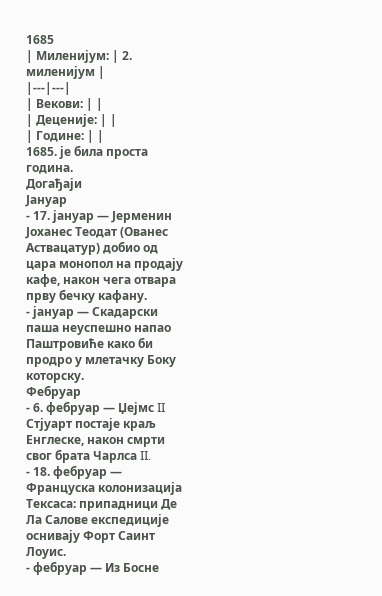1685
| Миленијум: | 2. миленијум |
|---|---|
| Векови: | |
| Деценије: | |
| Године: | |
1685. је била проста година.
Догађаји
Јануар
- 17. јануар — Јерменин Јоханес Теодат (Ованес Аствацатур) добио од цара монопол на продају кафе, након чега отвара прву бечку кафану.
- јануар — Скадарски паша неуспешно напао Паштровиће како би продро у млетачку Боку которску.
Фебруар
- 6. фебруар — Џејмс II Стјуарт постаје краљ Енглеске, након смрти свог брата Чарлса II.
- 18. фебруар — Француска колонизација Тексаса: припадници Де Ла Салове експедиције оснивају Форт Саинт Лоуис.
- фебруар — Из Босне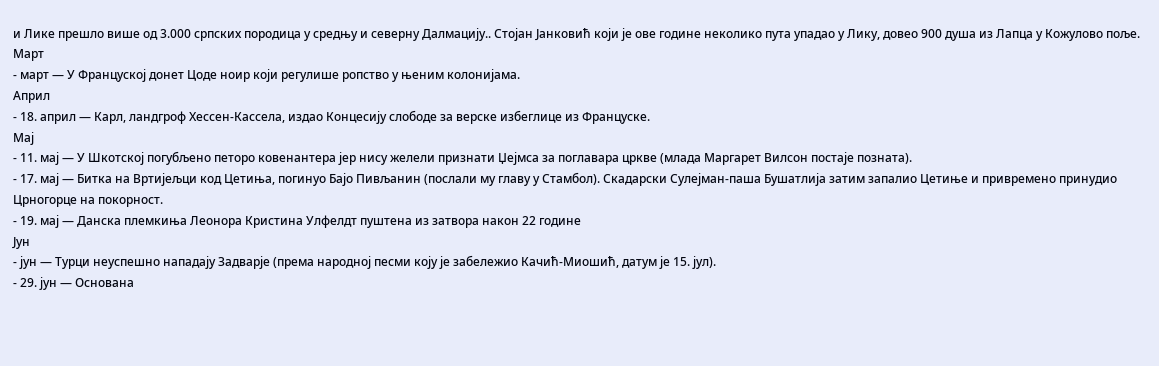и Лике прешло више од 3.000 српских породица у средњу и северну Далмацију.. Стојан Јанковић који је ове године неколико пута упадао у Лику, довео 900 душа из Лапца у Кожулово поље.
Март
- март — У Француској донет Цоде ноир који регулише ропство у њеним колонијама.
Април
- 18. април — Карл, ландгроф Хессен-Кассела, издао Концесију слободе за верске избеглице из Француске.
Мај
- 11. мај — У Шкотској погубљено петоро ковенантера јер нису желели признати Џејмса за поглавара цркве (млада Маргарет Вилсон постаје позната).
- 17. мај — Битка на Вртијељци код Цетиња, погинуо Бајо Пивљанин (послали му главу у Стамбол). Скадарски Сулејман-паша Бушатлија затим запалио Цетиње и привремено принудио Црногорце на покорност.
- 19. мај — Данска племкиња Леонора Кристина Улфелдт пуштена из затвора након 22 године
Jун
- јун — Турци неуспешно нападају Задварје (према народној песми коју је забележио Качић-Миошић, датум је 15. јул).
- 29. јун — Основана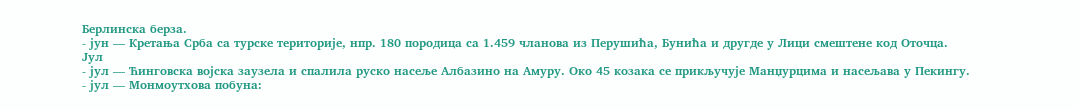Берлинска берза.
- јун — Кретања Срба са турске територије, нпр. 180 породица са 1.459 чланова из Перушића, Бунића и другде у Лици смештене код Оточца.
Јул
- јул — Ћинговска војска заузела и спалила руско насеље Албазино на Амуру. Око 45 козака се прикључује Манџурцима и насељава у Пекингу.
- јул — Монмоутхова побуна: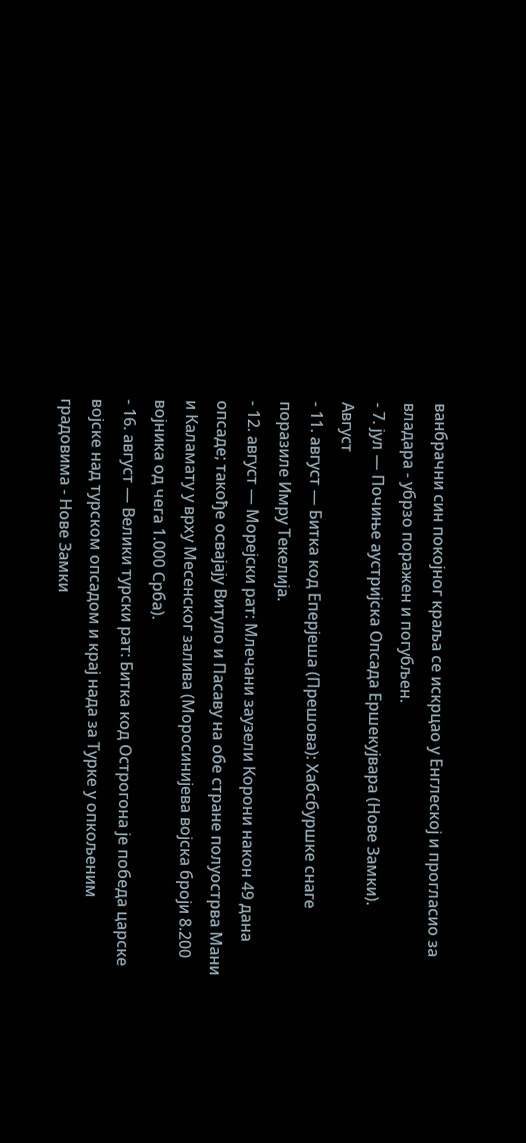ванбрачни син покојног краља се искрцао у Енглеској и прогласио за владара - убрзо поражен и погубљен.
- 7. јул — Почиње аустријска Опсада Ершекујвара (Нове Замки).
Август
- 11. август — Битка код Еперјеша (Прешова): Хабсбуршке снаге поразиле Имру Текелија.
- 12. август — Морејски рат: Млечани заузели Корони након 49 дана опсаде; такође освајају Витyло и Пасаву на обе стране полуострва Мани и Каламату у врху Месенског залива (Моросинијева војска броји 8.200 војника од чега 1.000 Срба).
- 16. август — Велики турски рат: Битка код Острогона је победа царске војске над турском опсадом и крај нада за Турке у опкољеним градовима - Нове Замки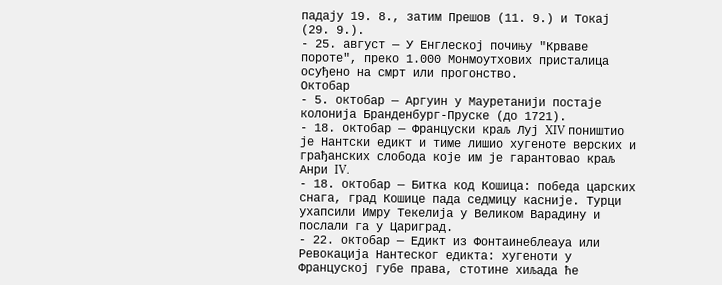падају 19. 8., затим Прешов (11. 9.) и Токај (29. 9.).
- 25. август — У Енглеској почињу "Крваве пороте", преко 1.000 Монмоутхових присталица осуђено на смрт или прогонство.
Октобар
- 5. октобар — Аргуин у Мауретанији постаје колонија Бранденбург-Пруске (до 1721).
- 18. октобар — Француски краљ Луј XIV поништио је Нантски едикт и тиме лишио хугеноте верских и грађанских слобода које им је гарантовао краљ Анри IV.
- 18. октобар — Битка код Кошица: победа царских снага, град Кошице пада седмицу касније. Турци ухапсили Имру Текелија у Великом Варадину и послали га у Цариград.
- 22. октобар — Едикт из Фонтаинеблеауа или Ревокација Нантеског едикта: хугеноти у Француској губе права, стотине хиљада ће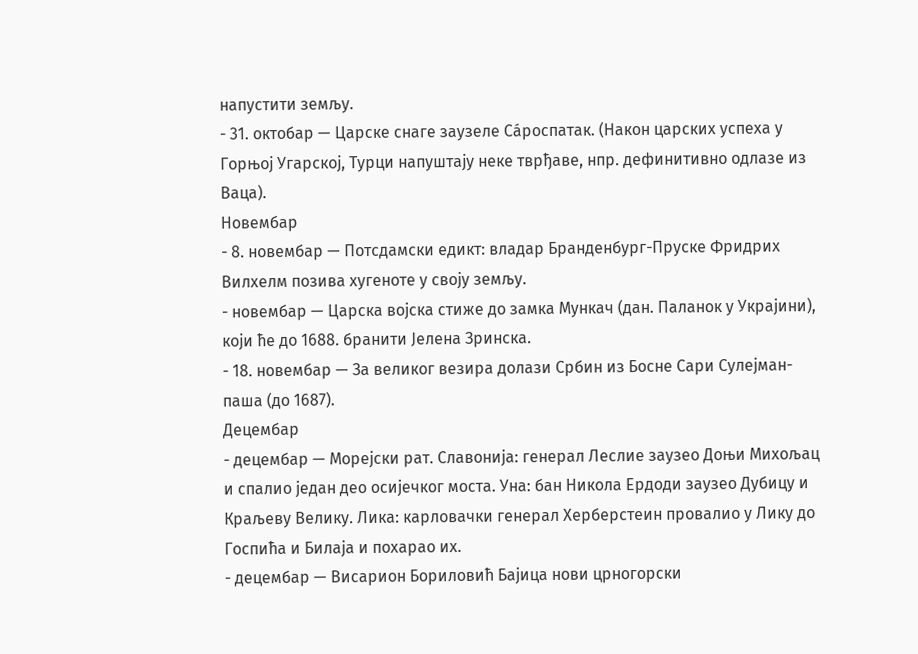напустити земљу.
- 31. октобар — Царске снаге заузеле Сáроспатак. (Након царских успеха у Горњој Угарској, Турци напуштају неке тврђаве, нпр. дефинитивно одлазе из Ваца).
Новембар
- 8. новембар — Потсдамски едикт: владар Бранденбург-Пруске Фридрих Вилхелм позива хугеноте у своју земљу.
- новембар — Царска војска стиже до замка Мункач (дан. Паланок у Украјини), који ће до 1688. бранити Јелена Зринска.
- 18. новембар — За великог везира долази Србин из Босне Сари Сулејман-паша (до 1687).
Децембар
- децембар — Морејски рат. Славонија: генерал Леслие заузео Доњи Михољац и спалио један део осијечког моста. Уна: бан Никола Ердоди заузео Дубицу и Краљеву Велику. Лика: карловачки генерал Херберстеин провалио у Лику до Госпића и Билаја и похарао их.
- децембар — Висарион Бориловић Бајица нови црногорски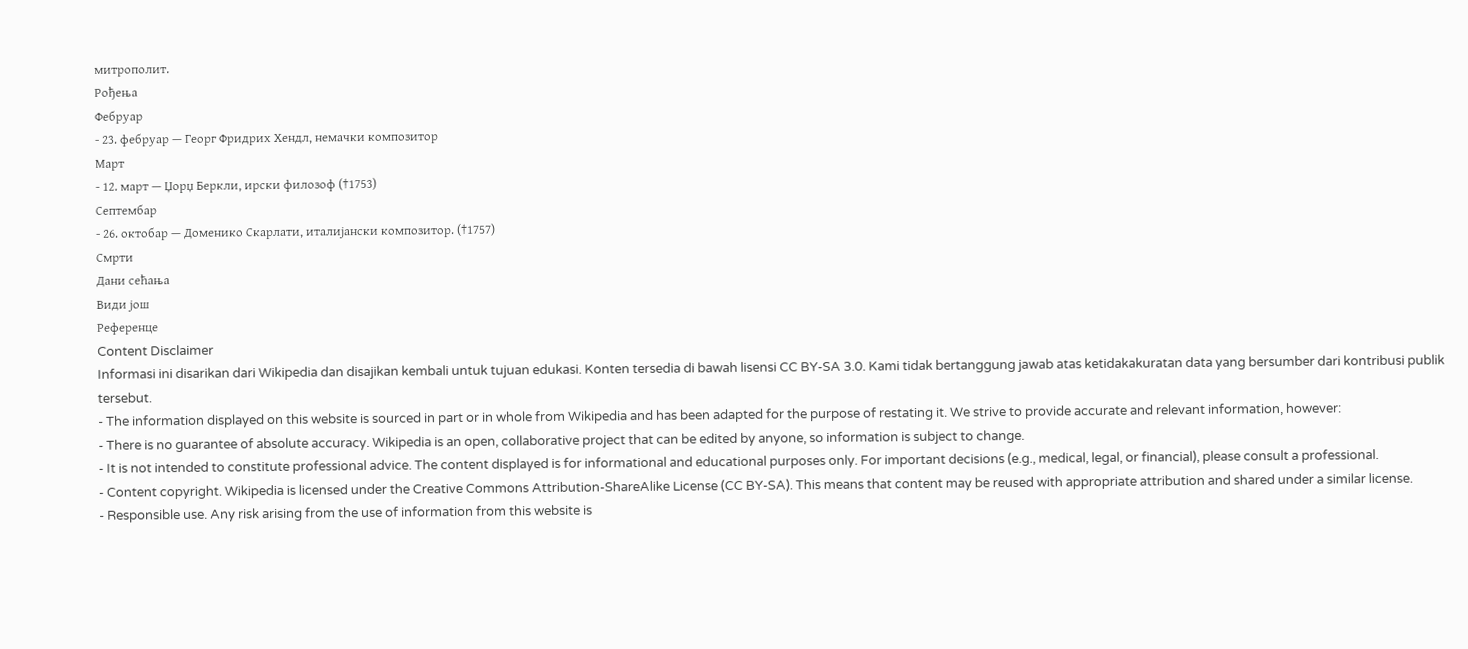митрополит.
Рођења
Фебруар
- 23. фебруар — Георг Фридрих Хендл, немачки композитор
Март
- 12. март — Џорџ Беркли, ирски филозоф (†1753)
Септембар
- 26. октобар — Доменико Скарлати, италијански композитор. (†1757)
Смрти
Дани сећања
Види још
Референце
Content Disclaimer
Informasi ini disarikan dari Wikipedia dan disajikan kembali untuk tujuan edukasi. Konten tersedia di bawah lisensi CC BY-SA 3.0. Kami tidak bertanggung jawab atas ketidakakuratan data yang bersumber dari kontribusi publik tersebut.
- The information displayed on this website is sourced in part or in whole from Wikipedia and has been adapted for the purpose of restating it. We strive to provide accurate and relevant information, however:
- There is no guarantee of absolute accuracy. Wikipedia is an open, collaborative project that can be edited by anyone, so information is subject to change.
- It is not intended to constitute professional advice. The content displayed is for informational and educational purposes only. For important decisions (e.g., medical, legal, or financial), please consult a professional.
- Content copyright. Wikipedia is licensed under the Creative Commons Attribution-ShareAlike License (CC BY-SA). This means that content may be reused with appropriate attribution and shared under a similar license.
- Responsible use. Any risk arising from the use of information from this website is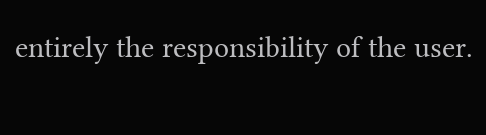entirely the responsibility of the user.